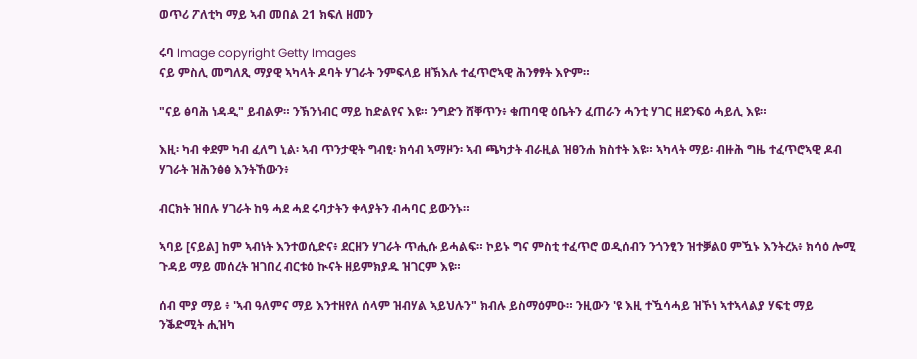ወጥሪ ፖለቲካ ማይ ኣብ መበል 21 ክፍለ ዘመን

ሩባ Image copyright Getty Images
ናይ ምስሊ መግለጺ ማያዊ ኣካላት ዶባት ሃገራት ንምፍላይ ዘኽእሉ ተፈጥሮኣዊ ሕንፃፃት እዮም።

"ናይ ፅባሕ ነዳዲ" ይብልዎ። ንኽንነብር ማይ ከድልየና እዩ። ንግድን ሸቐጥን፥ ቁጠባዊ ዕቤትን ፈጠራን ሓንቲ ሃገር ዘደንፍዕ ሓይሊ እዩ።

እዚ፡ ካብ ቀደም ካብ ፈለግ ኒል፡ ኣብ ጥንታዊት ግብፂ፡ ክሳብ ኣማዞን፡ ኣብ ጫካታት ብራዚል ዝፀንሐ ክስተት እዩ። ኣካላት ማይ፡ ብዙሕ ግዜ ተፈጥሮኣዊ ዶብ ሃገራት ዝሕንፅፅ እንትኸውን፥

ብርክት ዝበሉ ሃገራት ከዓ ሓደ ሓደ ሩባታትን ቀላያትን ብሓባር ይውንኑ።

ኣባይ [ናይል] ከም ኣብነት እንተወሲድና፥ ደርዘን ሃገራት ጥሒሱ ይሓልፍ። ኮይኑ ግና ምስቲ ተፈጥሮ ወዲሰብን ንጎንፂን ዝተቓልዐ ምዃኑ እንትረአ፥ ክሳዕ ሎሚ ጉዳይ ማይ መሰረት ዝገበረ ብርቱዕ ኲናት ዘይምክያዱ ዝገርም እዩ።

ሰብ ሞያ ማይ ፥ 'ኣብ ዓለምና ማይ እንተዘየለ ሰላም ዝብሃል ኣይህሉን" ክብሉ ይስማዕምዑ። ንዚውን 'ዩ እዚ ተዃሳሓይ ዝኾነ ኣተኣላልያ ሃፍቲ ማይ ንቕድሚት ሒዝካ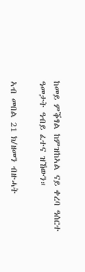ከመይ ምቕፃል ከምዝከኣል ናይ ቀረባ ዓሰርተ ዓመታት ዓብይ ፈተና ዝኸውን።

ኣብ መበል 21 ክ/ዘመን ብዙሓት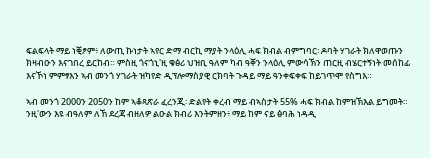ፍልፍላት ማይ ነቒፆም፥ ለውጢ ኩነታት ኣየር ድማ ብርኪ ማያት ንላዕሊ ሓፍ ክብል ብምግባር፡ ዶባት ሃገራት ክለዋወጡን ክዛብዑን እናገበረ ይርከብ። ምስዚ ጎናጎኒ'ዚ ቁፅሪ ህዝቢ ዓለም ካብ ዓቐን ንላዕሊ ምውሳኽን ጠርዚ ብሄርተኝነት መሰከፊ እናኾነ ምምፃእን ኣብ መንጎ ሃገራት ዝካየድ ዲፕሎማስያዊ ርክባት ጉዳይ ማይ ዓንቀፍቀፍ ከይገጥሞ የስግእ።

ኣብ መንጎ 2000ን 2050ን ከም ኣቆጻጽራ ፈረንጂ፡ ድልየት ቀረብ ማይ ብኣስታት 55% ሓፍ ክብል ከምዝኽእል ይግመት። ንዚ'ውን እዩ ብዓለም ለኸ ደረጃ ብዘለዎ ልዑል ክብሪ እንትምዘን፥ ማይ ከም ናይ ፅባሕ ነዳዲ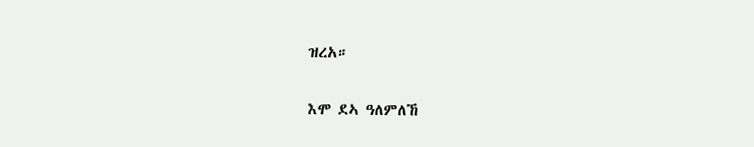ዝረአ።

እሞ ደኣ ዓለምለኸ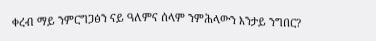ቀረብ ማይ ንምርግጋፅን ናይ ዓለምና ሰላም ንምሕላውን እንታይ ንግበር?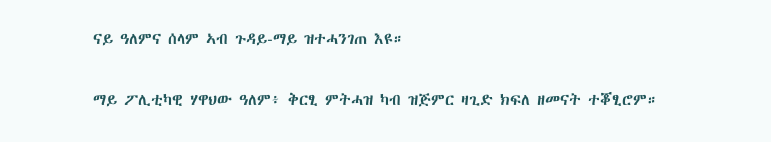ናይ ዓለምና ሰላም ኣብ ጉዳይ-ማይ ዝተሓንገጠ እዩ።

ማይ ፖሊቲካዊ ሃዋህው ዓለም፥ ቅርፂ ምትሓዝ ካብ ዝጅምር ዛጊድ ክፍለ ዘመናት ተቖፂሮም።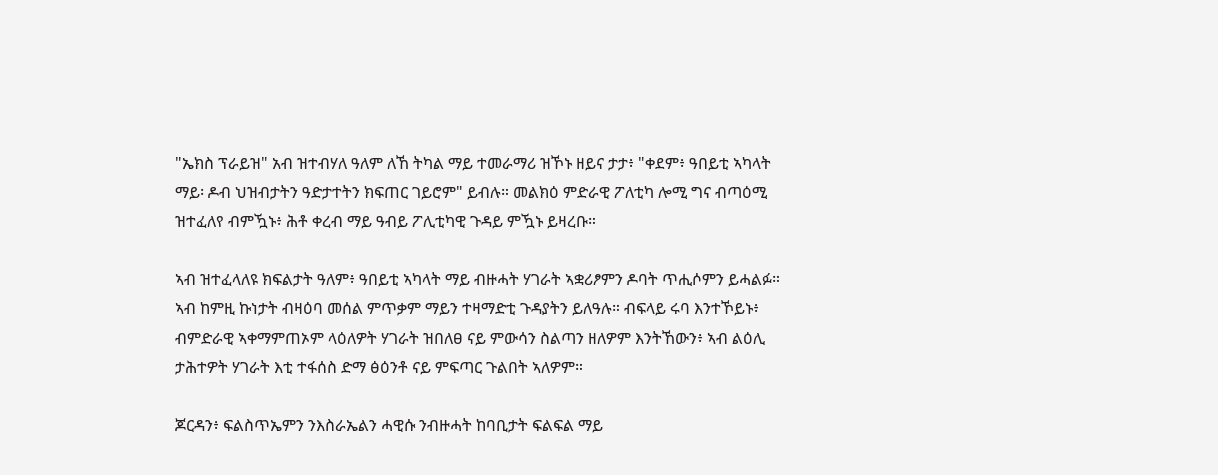"ኤክስ ፕራይዝ" አብ ዝተብሃለ ዓለም ለኸ ትካል ማይ ተመራማሪ ዝኾኑ ዘይና ታታ፥ "ቀደም፥ ዓበይቲ ኣካላት ማይ፡ ዶብ ህዝብታትን ዓድታተትን ክፍጠር ገይሮም" ይብሉ። መልክዕ ምድራዊ ፖለቲካ ሎሚ ግና ብጣዕሚ ዝተፈለየ ብምዃኑ፥ ሕቶ ቀረብ ማይ ዓብይ ፖሊቲካዊ ጉዳይ ምዃኑ ይዛረቡ።

ኣብ ዝተፈላለዩ ክፍልታት ዓለም፥ ዓበይቲ ኣካላት ማይ ብዙሓት ሃገራት ኣቋሪፆምን ዶባት ጥሒሶምን ይሓልፉ። ኣብ ከምዚ ኩነታት ብዛዕባ መሰል ምጥቃም ማይን ተዛማድቲ ጉዳያትን ይለዓሉ። ብፍላይ ሩባ እንተኾይኑ፥ ብምድራዊ ኣቀማምጠኦም ላዕለዎት ሃገራት ዝበለፀ ናይ ምውሳን ስልጣን ዘለዎም እንትኸውን፥ ኣብ ልዕሊ ታሕተዎት ሃገራት እቲ ተፋሰስ ድማ ፅዕንቶ ናይ ምፍጣር ጉልበት ኣለዎም።

ጆርዳን፥ ፍልስጥኤምን ንእስራኤልን ሓዊሱ ንብዙሓት ከባቢታት ፍልፍል ማይ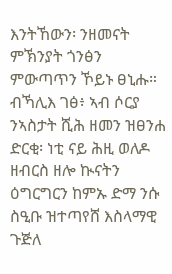እንትኸውን፡ ንዘመናት ምኽንያት ጎንፅን ምውጣጥን ኾይኑ ፀኒሑ። ብኻሊእ ገፅ፥ ኣብ ሶርያ ንኣስታት ሺሕ ዘመን ዝፀንሐ ድርቂ፡ ነቲ ናይ ሕዚ ወለዶ ዘብርስ ዘሎ ኲናትን ዕግርግርን ከምኡ ድማ ንሱ ስዒቡ ዝተጣየሸ እስላማዊ ጉጅለ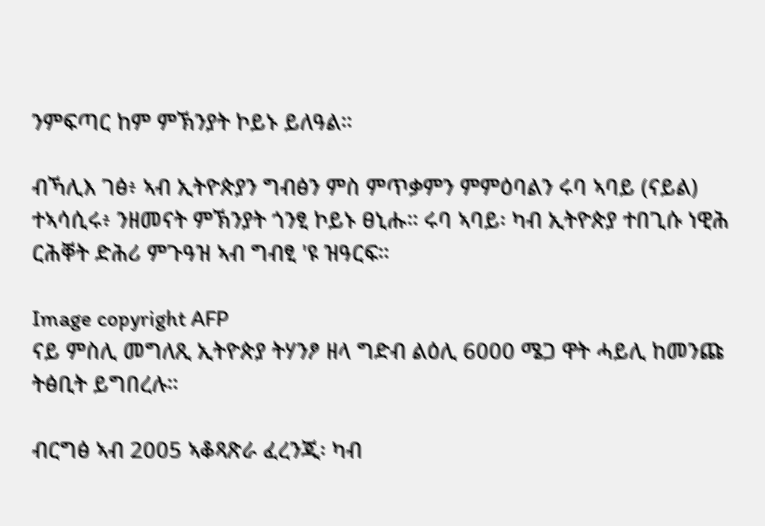ንምፍጣር ከም ምኽንያት ኮይኑ ይለዓል።

ብኻሊእ ገፅ፥ ኣብ ኢትዮጵያን ግብፅን ምስ ምጥቃምን ምምዕባልን ሩባ ኣባይ (ናይል) ተኣሳሲሩ፥ ንዘመናት ምኽንያት ጎንፂ ኮይኑ ፀኒሑ። ሩባ ኣባይ፡ ካብ ኢትዮጵያ ተበጊሱ ነዊሕ ርሕቐት ድሕሪ ምጉዓዝ ኣብ ግብፂ 'ዩ ዝዓርፍ።

Image copyright AFP
ናይ ምስሊ መግለጺ ኢትዮጵያ ትሃንፆ ዘላ ግድብ ልዕሊ 6000 ሜጋ ዋት ሓይሊ ከመንጩ ትፅቢት ይግበረሉ።

ብርግፅ ኣብ 2005 ኣቆጻጽራ ፈረንጂ፡ ካብ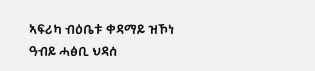ኣፍሪካ ብዕቤቱ ቀዳማይ ዝኾነ ዓብይ ሓፅቢ ህዳሰ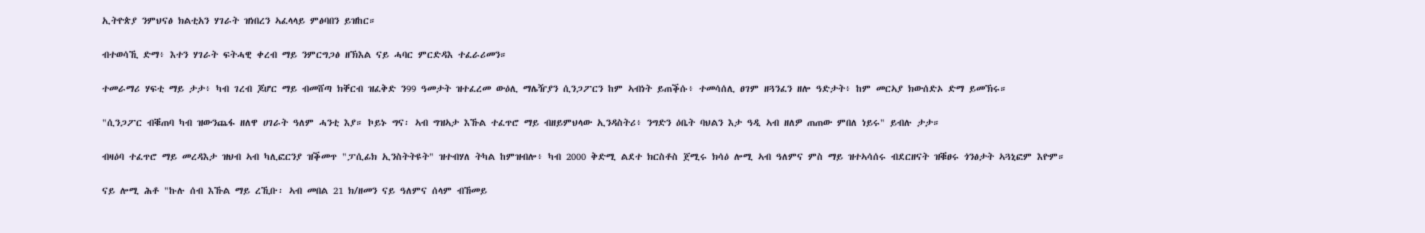ኢትዮጵያ ንምህናፅ ክልቲአን ሃገራት ዝነበረን ኣፈላላይ ምፅባበን ይዝከር።

ብተወሳኺ ድማ፥ እተን ሃገራት ፍትሓዊ ቀረብ ማይ ንምርግጋፅ ዘኽእል ናይ ሓባር ምርድዳእ ተፈራሪመን።

ተመራማሪ ሃፍቲ ማይ ታታ፥ ካብ ገረብ ጆሆር ማይ ብመሸጣ ክቐርብ ዝፈቅድ ን99 ዓመታት ዝተፈረመ ውዕሊ ማሌዥያን ሲንጋፖርን ከም ኣብነት ይጠቕሱ፥ ተመሳሰሊ ፀገም ዘጓንፈን ዘሎ ዓድታት፥ ከም መርኣያ ክውሰድኦ ድማ ይመኽሩ።

"ሲንጋፖር ብቑጠባ ካብ ዝውንጨፋ ዘለዋ ሀገራት ዓለም ሓንቲ እያ። ኮይኑ ግና፡ ኣብ ግዝኣታ እኹል ተፈጥሮ ማይ ብዘይምህላው ኢንዳስትሪ፥ ንግድን ዕቤት ባህልን እታ ዓዲ ኣብ ዘለዎ ጠጠው ምበለ ነይሩ" ይብሉ ታታ።

ብዛዕባ ተፈጥሮ ማይ መረዳእታ ዝህብ ኣብ ካሊፎርንያ ዝቕመጥ "ፓሲፊክ ኢንስትትዩት" ዝተብሃለ ትካል ከምዝብሎ፥ ካብ 2000 ቅድሚ ልደተ ክርስቶስ ጀሚሩ ክሳዕ ሎሚ ኣብ ዓለምና ምስ ማይ ዝተኣሳሰሩ ብደርዘናት ዝቑፀሩ ጎንፅታት ኣጓኒፎም እዮም።

ናይ ሎሚ ሕቶ "ኩሉ ሰብ እኹል ማይ ረኺቡ፡ ኣብ መበል 21 ክ/ዘመን ናይ ዓለምና ሰላም ብኸመይ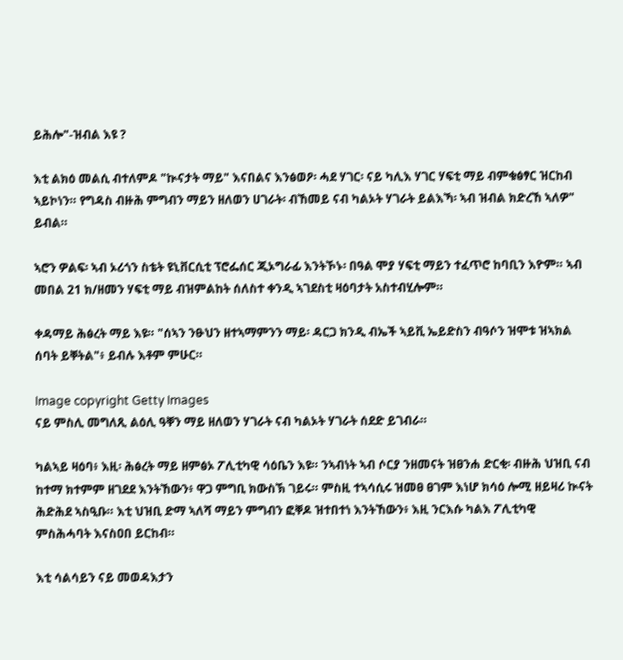ይሕሎ"-ዝብል እዩ ?

እቲ ልክዕ መልሲ ብተለምዶ "ኲናታት ማይ" እናበልና እንፅወዖ፡ ሓደ ሃገር፡ ናይ ካሊእ ሃገር ሃፍቲ ማይ ብምቁፅፃር ዝርከብ ኣይኮነን። የግዳስ ብዙሕ ምግብን ማይን ዘለወን ሀገራት፡ ብኸመይ ናብ ካልኦት ሃገራት ይልእኻ፡ ኣብ ዝብል ክድረኸ ኣለዎ" ይብል።

ኣሮን ዎልፍ፡ ኣብ ኦሪጎን ስቴት ዩኒቨርሲቲ ፕሮፌሰር ጂኦግራፊ እንትኾኑ፡ በዓል ሞያ ሃፍቲ ማይን ተፈጥሮ ከባቢን እዮም። ኣብ መበል 21 ክ/ዘመን ሃፍቲ ማይ ብዝምልከት ሰለስተ ቀንዲ ኣገደስቲ ዛዕባታት አስተብሂሎም።

ቀዳማይ ሕፅረት ማይ እዩ። "ሰኣን ንፁህን ዘተኣማምንን ማይ፡ ዳርጋ ክንዲ ብኤች ኣይቪ ኤይድስን ብዓሶን ዝሞቱ ዝኣክል ሰባት ይቐትል"፥ ይብሉ እቶም ምሁር።

Image copyright Getty Images
ናይ ምስሊ መግለጺ ልዕሊ ዓቐን ማይ ዘለወን ሃገራት ናብ ካልኦት ሃገራት ሰደድ ይገብራ።

ካልኣይ ዛዕባ፥ እዚ፡ ሕፅረት ማይ ዘምፅኦ ፖሊቲካዊ ሳዕቤን እዩ። ንኣብነት ኣብ ሶርያ ንዘመናት ዝፀንሐ ድርቂ፡ ብዙሕ ህዝቢ ናብ ከተማ ክተምም ዘገደደ እንትኸውን፥ ዋጋ ምግቢ ክውስኽ ገይሩ። ምስዚ ተኣሳሲሩ ዝመፀ ፀገም እነሆ ክሳዕ ሎሚ ዘይዛሪ ኲናት ሕድሕደ ኣስዒቡ። እቲ ህዝቢ ድማ ኣለሻ ማይን ምግብን ፎቐዶ ዝተበተነ እንትኸውን፥ እዚ ንርእሱ ካልእ ፖሊቲካዊ ምስሕሓባት እናስዐበ ይርከብ።

እቲ ሳልሳይን ናይ መወዳእታን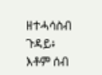ዘተሓሳስብ ጉዳይ፥ እቶም ሰብ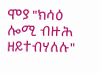ሞያ "ክሳዕ ሎሚ ብዙሕ ዘይተብሃለሉ"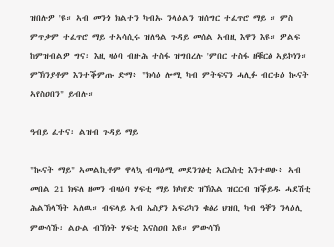ዝበሉዎ 'ዩ። ኣብ መንጎ ክልተን ካብኡ ንላዕልን ዝሰግር ተፈጥሮ ማይ ። ምስ ምጥቃም ተፈጥሮ ማይ ተኣሳሲሩ ዝለዓል ጉዳይ መሰል ኣብዚ እዋን እዩ። ዎልፍ ከምዝብልዎ ግና፡ እዚ ዛዕባ ብዙሕ ተስፋ ዝግበረሉ 'ምበር ተስፋ ዘቑርፅ ኣይኮነን። ምኽንያቶም እንተቕምጡ ድማ፥ "ክሳዕ ሎሚ ካብ ምትፍናን ሓሊፉ ብርቱዕ ኲናት ኣየስዐበን" ይብሉ።

ዓብይ ፈተና፡ ልዝብ ጉዳይ ማይ

"ኲናት ማይ" ኣመልኪቶም ዋላኳ ብጣዕሚ መደንገፅቲ ኣርእስቲ እንተወፁ፥ ኣብ መበል 21 ክፍለ ዘመን ብዛዕባ ሃፍቲ ማይ ክካየድ ዝኽእል ዝርርብ ዝቕይዱ ሓደሽቲ ሕልኽላኻት ኣለዉ። ብፍላይ ኣብ ኤስያን አፍሪካን ቁፅሪ ህዝቢ ካብ ዓቐን ንላዕሊ ምውሳኹ፡ ልዑል ብኽነት ሃፍቲ እናስዐበ እዩ። ምውሳኽ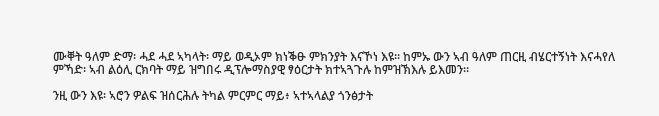ሙቐት ዓለም ድማ፡ ሓደ ሓደ ኣካላት፡ ማይ ወዲኦም ክነቕፁ ምክንያት እናኾነ እዩ። ከምኡ ውን ኣብ ዓለም ጠርዚ ብሄርተኝነት እናሓየለ ምኻድ፡ ኣብ ልዕሊ ርክባት ማይ ዝግበሩ ዲፕሎማስያዊ ፃዕርታት ክተኣጓጉሉ ከምዝኽእሉ ይእመን።

ንዚ ውን እዩ፡ ኣሮን ዎልፍ ዝሰርሕሉ ትካል ምርምር ማይ፥ ኣተኣላልያ ጎንፅታት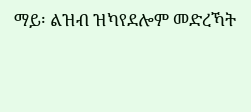ማይ፡ ልዝብ ዝካየደሎም መድረኻት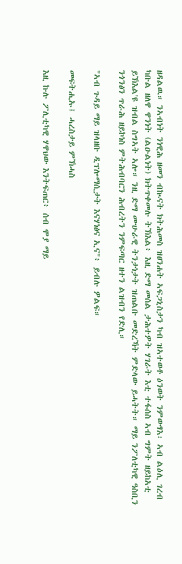ዘዳልዉ። ንኣብነት ንነዊሕ ዘመን ብኲናት ክትሕመስ ዝፀንሐት ኣፍጋኒስታን ካብ ዝኣተወቶ ዕንወት ንምውፃእ፡ ኣብ ልዕሊ ገረብ ካቡል ዘለዋ ዋንነት (ልዑልነት) ክትጥቀመሉ ትኽእል፥ እዚ ድማ መሰል ታሕተዎት ሃገራት እቲ ተፋሰስ ኣብ ግምት ዘይከአቲ ይኽእል'ዩ ዝብል ስግኣት ኣሎ። ንዚ ድማ ሙሁራዊ ትንታነታት ዝጠልቡ መድረኻት ምድላው ይሓትት። ማይ ንፖለቲካዊ ዓስቢን ንጎንፅን ጥራሕ ዘይኮነስ ምትሕብባርን ሕብረትን ንምፍጣር ዘተን ልዝብን የድሊ።

"ኣብ ጉዳይ ማይ ዝላዘቡ ዲፕሎማሲታት እናሃነፅና ኢና"፥ ይብሉ ዎልፍ።

መፍትሒኡ፤ ሓረስታይ ምኽሓስ

እዚ ኩሉ ፖሊቲካዊ ሃዋህው እንትፍጠር፥ ሰብ ሞያ ማይ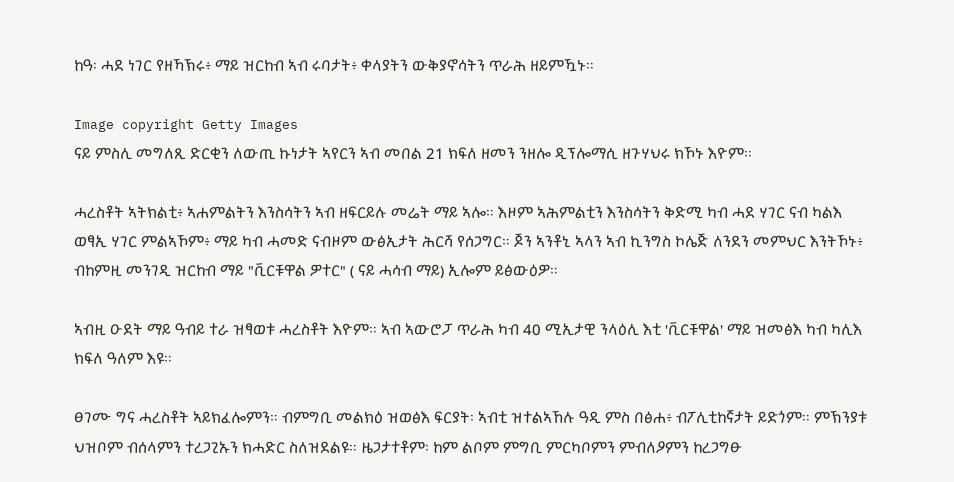ከዓ፡ ሓደ ነገር የዘኻኽሩ፥ ማይ ዝርከብ ኣብ ሩባታት፥ ቀላያትን ውቅያኖሳትን ጥራሕ ዘይምዃኑ።

Image copyright Getty Images
ናይ ምስሊ መግለጺ ድርቂን ለውጢ ኩነታት ኣየርን ኣብ መበል 21 ክፍለ ዘመን ንዘሎ ዲፕሎማሲ ዘጉሃህሩ ክኾኑ እዮም።

ሓረስቶት ኣትክልቲ፥ ኣሐምልትን እንስሳትን ኣብ ዘፍርይሉ መሬት ማይ ኣሎ። እዞም ኣሕምልቲን እንስሳትን ቅድሚ ካብ ሓደ ሃገር ናብ ካልእ ወፃኢ ሃገር ምልኣኾም፥ ማይ ካብ ሓመድ ናብዞም ውፅኢታት ሕርሻ የሰጋግር። ጆን ኣንቶኒ ኣላን ኣብ ኪንግስ ኮሌጅ ለንደን መምህር እንትኾኑ፥ ብከምዚ መንገዲ ዝርከብ ማይ "ቪርቹዋል ዎተር" ( ናይ ሓሳብ ማይ) ኢሎም ይፅውዕዎ።

ኣብዚ ዑደት ማይ ዓብይ ተራ ዝፃወቱ ሓረስቶት እዮም። ኣብ ኣውሮፓ ጥራሕ ካብ 40 ሚኢታዊ ንላዕሊ እቲ 'ቪርቹዋል' ማይ ዝመፅእ ካብ ካሊእ ክፍለ ዓለም እዩ።

ፀገሙ ግና ሓረስቶት ኣይክፈሎምን። ብምግቢ መልክዕ ዝወፅእ ፍርያት፡ ኣብቲ ዝተልኣኸሉ ዓዲ ምስ በፅሐ፥ ብፖሊቲከኛታት ይድጎም። ምኽንያቱ ህዝቦም ብሰላምን ተረጋጊኡን ክሓድር ስለዝደልዩ። ዜጋታተቶም፡ ከም ልቦም ምግቢ ምርካቦምን ምብለዖምን ከረጋግፁ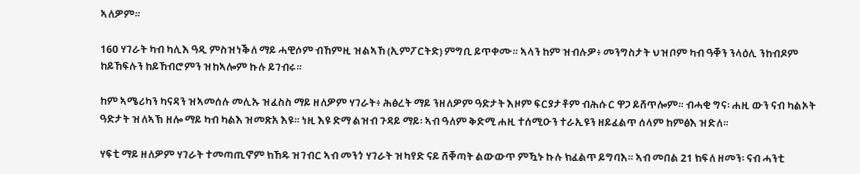ኣለዎም።

160 ሃገራት ካብ ካሊእ ዓዲ ምስዝነቕለ ማይ ሓዊሶም ብኸምዚ ዝልኣኸ (ኢምፖርትድ) ምግቢ ይጥቀሙ። ኣላን ከም ዝብሉዎ፥ መንግስታት ህዝቦም ካብ ዓቐን ንላዕሊ ንከብዶም ከይኸፍሉን ከይኸብሮምን ዝከኣሎም ኩሉ ይገብሩ።

ከም ኣሜሪካን ካናዳን ዝኣመሰሉ መሊኡ ዝፈስስ ማይ ዘለዎም ሃገራት፥ ሕፅረት ማይ ንዘለዎም ዓድታት እዞም ፍርያታቶም ብሕሱር ዋጋ ይሸጥሎም። ብሓቂ ግና፡ ሐዚ ውን ናብ ካልኦት ዓድታት ዝለኣኽ ዘሎ ማይ ካብ ካልእ ዝመጽአ እዩ። ነዚ እዩ ድማ ልዝብ ጉዳይ ማይ፡ ኣብ ዓለም ቅድሚ ሐዚ ተሰሚዑን ተራኢዩን ዘይፈልጥ ሰላም ከምፅእ ዝድለ።

ሃፍቲ ማይ ዘለዎም ሃገራት ተመጣጢኖም ክኸዱ ዝገብር ኣብ መንጎ ሃገራት ዝካየድ ናይ ሸቐጣት ልውውጥ ምዃኑ ኩሉ ክፈልጥ ይግባእ። ኣብ መበል 21 ክፍለ ዘመን፡ ናብ ሓንቲ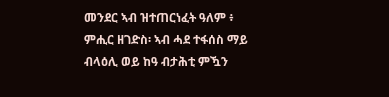መንደር ኣብ ዝተጠርነፈት ዓለም ፥ ምሒር ዘገድስ፡ ኣብ ሓደ ተፋሰስ ማይ ብላዕሊ ወይ ከዓ ብታሕቲ ምዃን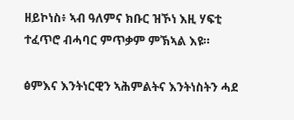ዘይኮነስ፥ ኣብ ዓለምና ክቡር ዝኾነ እዚ ሃፍቲ ተፈጥሮ ብሓባር ምጥቃም ምኽኣል እዩ።

ፅምእና እንትነርዊን ኣሕምልትና እንትነስትን ሓደ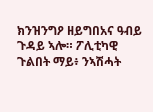ክንዝንግዖ ዘይግበአና ዓብይ ጉዳይ ኣሎ። ፖሊቲካዊ ጉልበት ማይ፥ ንኣሽሓት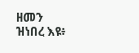ዘመን ዝነበረ እዩ፥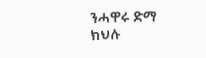ንሓዋሩ ድማ ክህሉ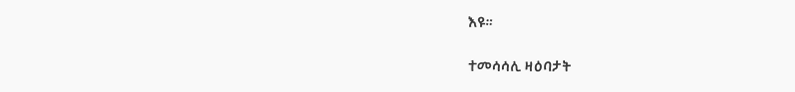እዩ።

ተመሳሳሊ ዛዕባታት